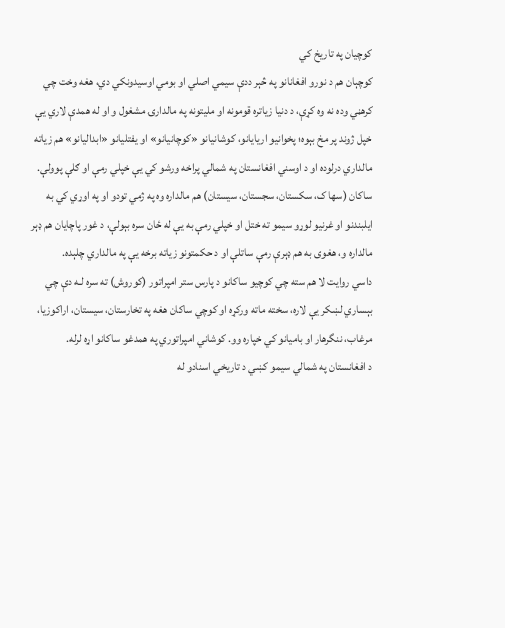کوچيان په تاريخ کي
کوچېان هم د نورو افغانانو په څېر ددې سيمي اصلي او بومي اوسيدونکي دي، هغه وخت چي کرهڼي وده نه وه کړې، د دنيا زياتره قومونه او مليتونه په مالدارۍ مشغول و او له همدې لاري يې خپل ژوند پر مخ بېوه؛ پخوانيو اريايانو، کوشانيانو «کوچانيانو» او يفتليانو «ابداليانو» هم زياته مالداري درلوده او د اوسني افغانستان په شمالي پراخه ورشو کي يې خپلي رمې او ګلې پوولې. ساکان (سها ک، سکستان، سجستان، سیستان) هم مالداره وه په ژمي تودو او په اوړي کي به ايلبندنو او غرنيو لوړو سيمو ته ختل او خپلي رمې به يې له ځان سره بېولې، د غور پاچايان هم ډېر مالداره و، هغوی به هم ډېرې رمې ساتلې او د حکمتونو زياته برخه يې په مالداري چلېده.
داسي روايت لا هم سته چي كوچيو ساكانو د پارس ستر امپراتور (كوروش) ته سره لـه دې چي بېساري لښكر يې لاره، سخته ماته وركړه او كوچي ساكان هغه په تخارستان، سيستان، اراكوزيا، مرغاب، ننگرهار او باميانو كي خپاره وو. كوشاني امپراتوري په همدغو ساكانو اړه لرله.
د افغانستان په شمالي سيمو کښي د تاريخي اسنادو له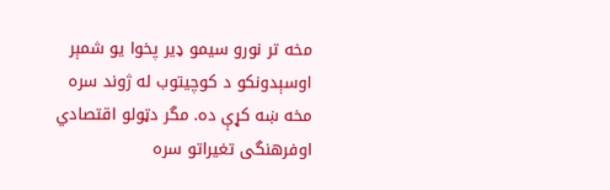مخه تر نورو سيمو ډير پخوا يو شمېر اوسېدونکو د کوچيتوب له ژوند سره مخه ښه کړې ده. مگر دټولو اقتصادي اوفرهنگی تغيراتو سره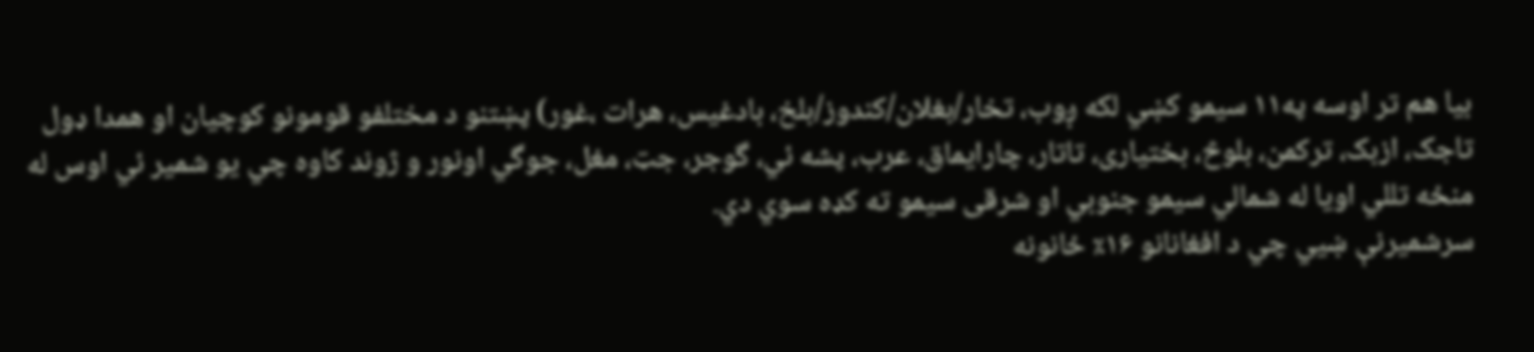بيا هم تر اوسه په۱۱ سيمو کښي لکه ږوب، تخار/بغلان/کندوز/بلخ، بادغيس، هرات ،غور) پښتنو د مختلفو قومونو کوچيان او همدا ډول تاجک، ازبک، ترکمن، بلوڅ، بختياری، تاتار، چارايماق، عرب، پشه ئي، گوجر، جټ، مغل، جوگي اونور و ژوند کاوه چي يو شمير ئي اوس له منځه تللي اويا له شمالي سيمو جنوبي او شرقی سيمو ته کډه سوي دي.
سرشميرنې ښيي چي د افغانانو ١۶٪ ځانونه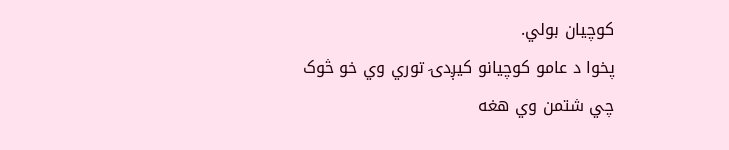كوچيان بولي.
پخوا د عامو کوچيانو کيږدۍ توري وي خو څوک چي شتمن وي هغه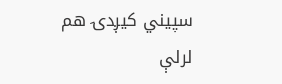سپيني کيږدۍ هم لرلې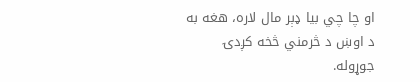او چا چي بيا ډېر مال لاره، هغه به د اوښ د څرمني څخه کږدۍ جوړوله.